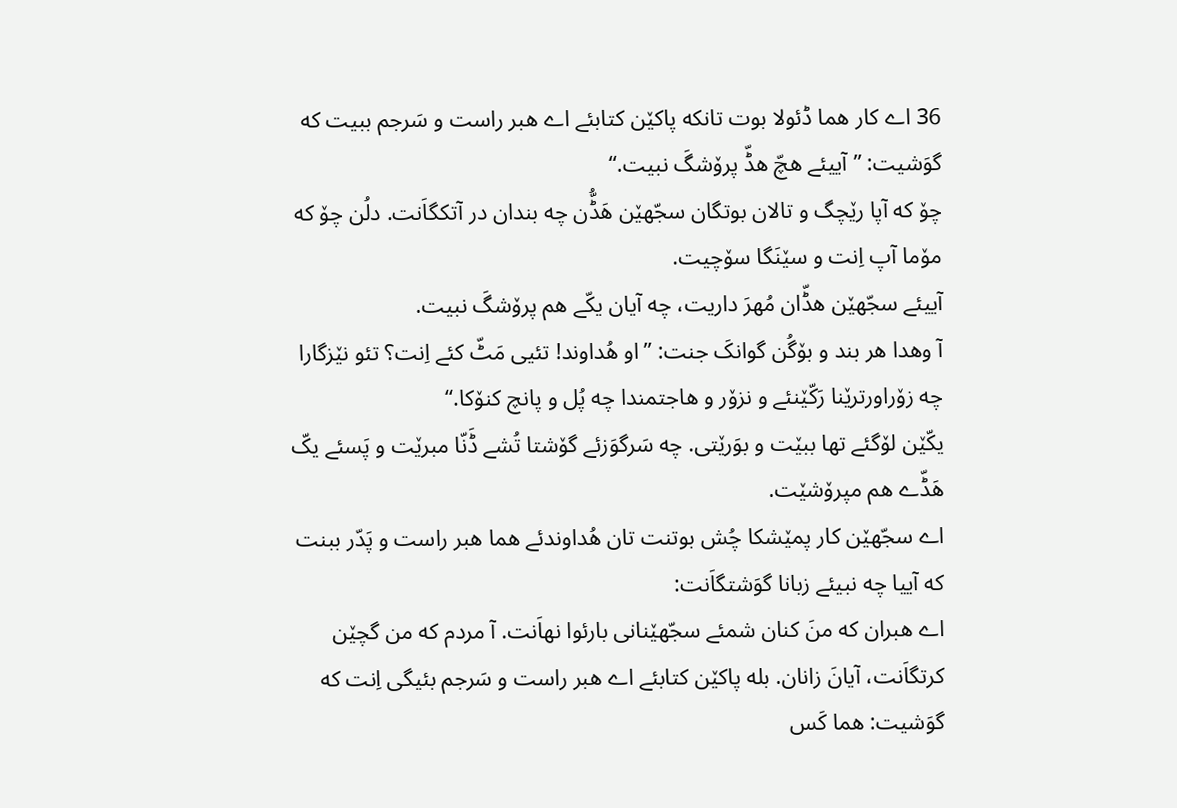36 اے کار هما ڈئولا بوت تانکه پاکێن کتابئے اے هبر راست و سَرجم ببیت که گوَشیت: ”آییئے هچّ هڈّ پرۆشگَ نبیت.“
چۆ که آپا رێچگ و تالان بوتگان سجّهێن هَڈُّن چه بندان در آتکگاَنت. دلُن چۆ که مۆما آپ اِنت و سێنَگا سۆچیت.
آییئے سجّهێن هڈّان مُهرَ داریت، چه آیان یکّے هم پرۆشگَ نبیت.
آ وهدا هر بند و بۆگُن گوانکَ جنت: ”او هُداوند! تئیی مَٹّ کئے اِنت؟ تئو نێزگارا چه زۆراورترێنا رَکّێنئے و نزۆر و هاجتمندا چه پُل و پانچ کنۆکا.“
یکّێن لۆگئے تها ببێت و بوَرێتی. چه سَرگوَزئے گۆشتا تُشے ڈَنّا مبرێت و پَسئے یکّ هَڈّے هم مپرۆشێت.
اے سجّهێن کار پمێشکا چُش بوتنت تان هُداوندئے هما هبر راست و پَدّر ببنت که آییا چه نبیئے زبانا گوَشتگاَنت:
اے هبران که منَ کنان شمئے سجّهێنانی بارئوا نهاَنت. آ مردم که من گچێن کرتگاَنت، آیانَ زانان. بله پاکێن کتابئے اے هبر راست و سَرجم بئیگی اِنت که گوَشیت: هما کَس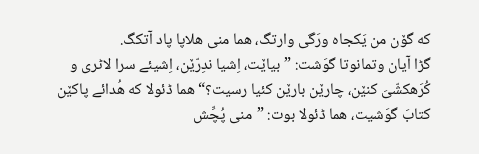که گۆن من یَکجاه ورَگی وارتگ، هما منی هلاپا پاد آتکگ.
گڑا آیان وتمانوتا گوَشت: ”بیاێت، اِشیا ندِرّێن، اِشیئے سرا لاٹری و کُرَهکشّیَ کنێن، چارێن بارێن کئیا رسیت؟“ هما ڈئولا که هُدائے پاکێن کتابَ گوَشیت، هما ڈئولا بوت: ”منی پُچِّش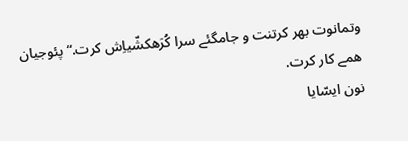وتمانوت بهر کرتنت و جامگئے سرا کُرَهکشّیاِش کرت.“ پئوجیان همے کار کرت.
نون ایسّایا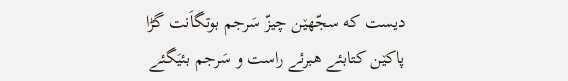دیست که سجّهێن چیزّ سَرجم بوتگاَنت گڑا پاکێن کتابئے هبرئے راست و سَرجم بئیَگئے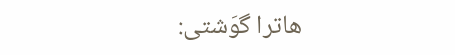هاترا گوَشتی: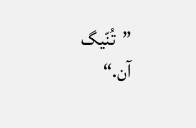”تُنّیگ آن.“